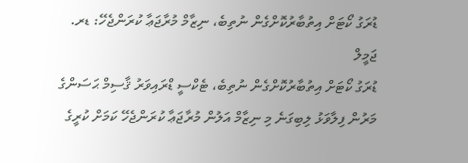ޑުރަގު ކޯޓަށް އިތުބާރުކޮށްގެން ނުތިބެ، ނިޒާމް މުރާޖަޢާ ކުރަންޖެހޭ: ޑރ. ޖަމީލް
ޑުރަގު ކޯޓަށް އިތުބާރުކޮށްގެން ނުތިބެ، ޓެކްސީ ޑްރައިވަރު ޤާސިމް ޙަސަންގެ މަރުން ފިލާވަޅު ލިބިގަނެ މި ނިޒާމް އަލުން މުރާޖަޢާ ކުރަންޖެހޭ ކަމަށް ކުރީގެ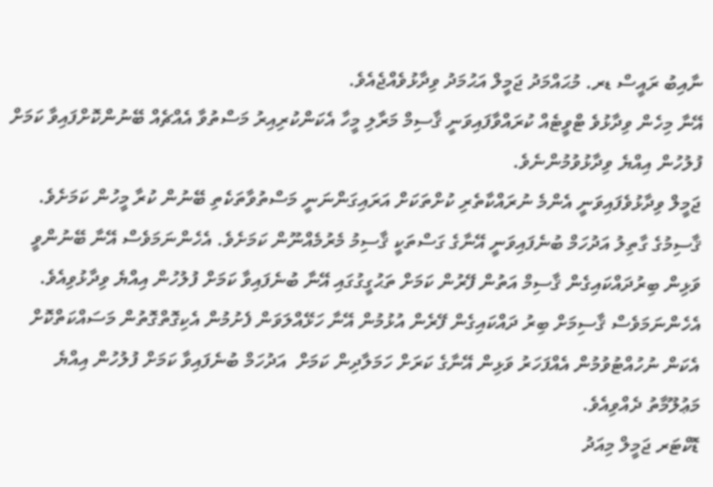ނާއިބު ރައީސް ޑރ. މުޙައްމަދު ޖަމީލް އަޙުމަދު ވިދާޅުވެއްޖެއެވެ.
އޭނާ މިހެން ވިދާޅުވެ ޓްވީޓެއް ކުރައްވާފައިވަނީ ޤާސިމް މަރާލި މީހާ އެކަންކުރިއިރު މަސްތުވާ އެއްޗެއް ބޭނުންކޮށްފައިވާ ކަމަށް ފުލުހުން އިއްޔެ ވިދާޅުވުމުންނެވެ.
ޖަމީލް ވިދާޅުވެފައިވަނީ އެންމެ ނުރައްކާތެރި ކުށްތަކަށް އަރައިގަންނަނީ މަސްތުވާތަކެތި ބޭނުން ކުރާ މީހުން ކަމަށެވެ. ޤާސިމުގެ ގާތިލު އަދުހަމް ބުނެފައިވަނީ އޭނާގެ ގަސްތަކީ ޤާސިމު މެރުމެއްނޫން ކަމަށެވެ. އެހެންނަމަވެސް އޭނާ ބޭނުންވީ ވަޅިން ބިރުދައްކައިގެން ޤާސިމް އަތުން ފޭރުން ކަމަށް ތަޙުގީގުގައި އޭނާ ބުނެފައިވާ ކަމަށް ފުލުހުން އިއްޔެ ވިދާޅުވިއެވެ. އެހެންނަމަވެސް ޤާސިމަށް ބިރު ދައްކައިގެން ފޭރެން އުޅުމުން އޭނާ ހަޅޭއްލަވަން ފެށުމުން އެކިގޮތްގޮތުން މަސައްކަތްކޮށް އެކަން ނުހުއްޓުވުމުން އެއްފަހަރު ވަޅިން އޭނާގެ ކަރަށް ހަމަލާދިން ކަމަށް  އަދުހަމް ބުނެފައިވާ ކަމަށް ފުލުހުން އިއްޔެ މަޢުލޫމާތު ދެއްވިއެވެ.
ޑޮކްޓަރ ޖަމީލް މިއަދު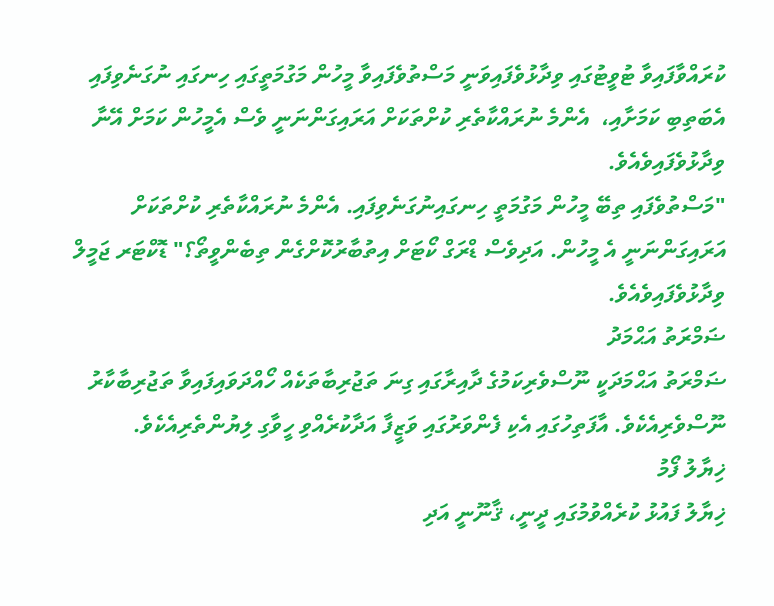ކުރައްވާފައިވާ ޓުވީޓުގައި ވިދާޅުވެފައިވަނީ މަސްތުވެފައިވާ މީހުން މަގުމަތީގައި ހިނގައި ނުގަނެވިފައި އެބަތިބި ކަމަށާއި،  އެންމެ ނުރައްކާތެރި ކުށްތަކަށް އަރައިގަންނަނީ ވެސް އެމީހުން ކަމަށް އޭނާ ވިދާޅުވެފައިވެއެވެ.
"މަސްތުވެފައި ތިބޭ މީހުން މަގުމަތީ ހިނގައިނުގަނެވިފައި. އެންމެ ނުރައްކާތެރި ކުށްތަކަށް އަރައިގަންނަނީ އެ މީހުން. އަދިވެސް ޑްރަގް ކޯޓަށް އިތުބާރުކޮށްގެން ތިބެންވީތޯ؟" ޑޮކްޓަރ ޖަމީލް ވިދާޅުވެފައިވެއެވެ.
ޟަމްރަތު އަޙްމަދު
ޟަމްރަތު އަޙްމަދަކީ ނޫސްވެރިކަމުގެ ދާއިރާގައި ގިނަ ތަޖުރިބާތަކެއް ހޯއްދަވައިފައިވާ ތަޖުރިބާކާރު ނޫސްވެރިއެކެވެ. އާފަތިހުގައި އެކި ފެންވަރުގައި ވަޒީފާ އަދާކުރެއްވި ހީވާގި ލިޔުންތެރިއެކެވެ.
ޚިޔާލު ފޯމު
ޚިޔާލު ފައުޅު ކުރެއްވުމުގައި ދީނީ، ޤާނޫނީ އަދި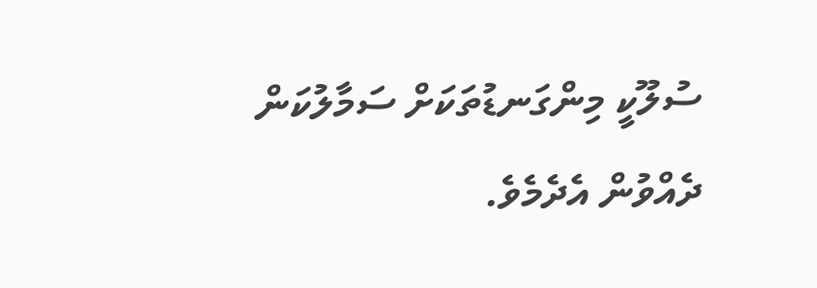ސުލޫކީ މިންގަނޑުތަކަށް ސަމާލުކަން ދެއްވުން އެދެމެވެ.